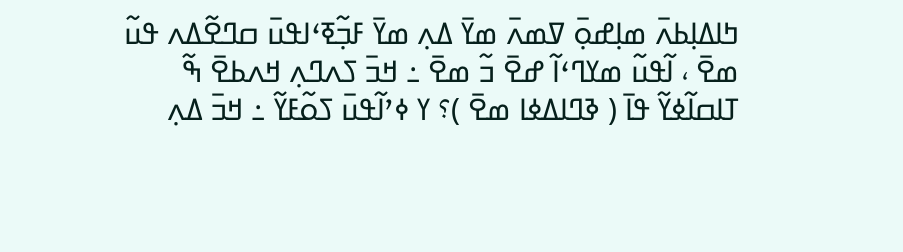ߤߊߡߊ߲ߕߍ߫ ߘߊ߲ߝߋ߲߫ ߜߘߍ߫ ߘߌ߫ ߡߍ߲ ߘߌ߫ ߓߏ߲߬ߧߵߊߟߎ߫ ߛߣߐ߬ߡߍ ߟߎ߬ ߘߐ߫ ، ߊ߬ߟߎ߬ ߘߌߣߵߊ߬ ߝߐ߫ ߏ߬ ߘߐ߫ ߸ ߞߏ߫ ߖߍߣߍ߲ ߞߍߕߐ߫ ߒ߬ ߠߊߛߊ߬ߦߌ߬ ߟߊ߫ ( ߢߣߊߡߦߊ ߘߐ߫ )؟ ߌ ߦߴߊ߬ߟߎ߫ ߖߋ߬ߓߌ߬ ߸ ߞߏ߫ ߡߍ߲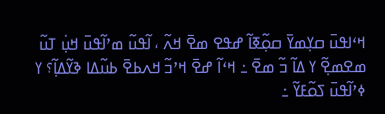ߞߵߊߟߎ߫ ߛߌ߲ߘߌ߫ ߛߋ߲߬ߧߊ߬ ߝߟߐ ߘߐ߫ ߞߍ߬ ، ߊ߬ߟߎ߬ ߘߴߊ߬ߟߎ߫ ߞߎ߲߭ ߠߎ߬ ߘߐߘߐ߲߬ ߌ ߡߊ߬ ߏ߬ ߘߐ߫ ߸ ߞߵߊ߬ ߝߐ߫ ߞߴߏ߬ ߞߍߕߐ߫ ߕߎ߬ߡߊ ߢߌ߬ߡߊ߲߬؟ ߌ ߦߴߊ߬ߟߎ߫ ߖߋ߬ߓߌ߬ ߸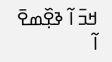ߞߏ߫ ߊ߬ ߢߐ߲߰ߘߐ߫ ߊ߬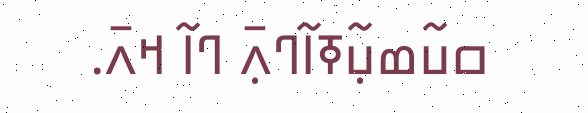ߛߎ߬ߘߎ߲߬ߧߊ߬ߣߍ߲߫ ߣߊ߬ ߞߍ߫.